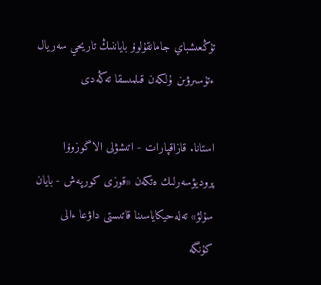تۇڭعىشباي جامانقۇلوۆ باياننىڭ تاريحي سەريال ءتۇسىرۋىن ۇلكەن قىلمىسقا تەڭەدى

استانا. قازاقپارات - اتىشۋلى الاگوزوۆا پروديۋسەرلىك ەتكەن «قوزى كورپەش - بايان سۇلۋ» تەلەحيكاياسىنا قاتىستى داۋعا ءالى كۇنگە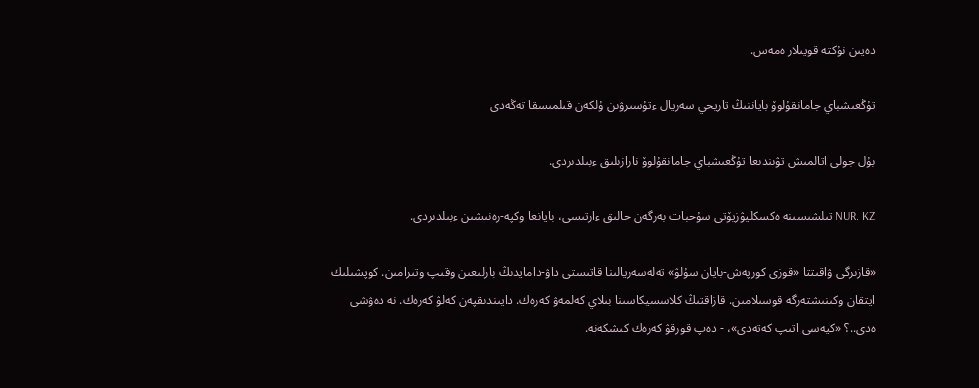دەيىن نۇكتە قويىلار ەمەس.

تۇڭعىشباي جامانقۇلوۆ باياننىڭ تاريحي سەريال ءتۇسىرۋىن ۇلكەن قىلمىسقا تەڭەدى

بۇل جولى اتالمىش تۋىندىعا تۇڭعىشباي جامانقۇلوۆ نارازىلىق ءبىلدىردى.

NUR. KZ تىلشىسىنە ەكسكليۋزيۆتى سۇحبات بەرگەن حالىق ءارتىسى، بايانعا وكپە-رەنىشىن ءبىلدىردى.

«قازىرگى ۋاقىتتا «قوزى كورپەش-بايان سۇلۋ» تەلەسەريالىنا قاتىستى داۋ-دامايدىڭ بارلىعىن وقىپ وتىرامىن. كوپشىلىك ايتقان وكىنىشتەرگە قوسىلامىن. قازاقتىڭ كلاسسيكاسىنا بىلاي كەلمەۋ كەرەك. دايىندىقپەن كەلۋ كەرەك. نە دەۋشى ەدى..؟ «كيەسى اتىپ كەتەدى»، - دەپ قورقۋ كەرەك كىشكەنە.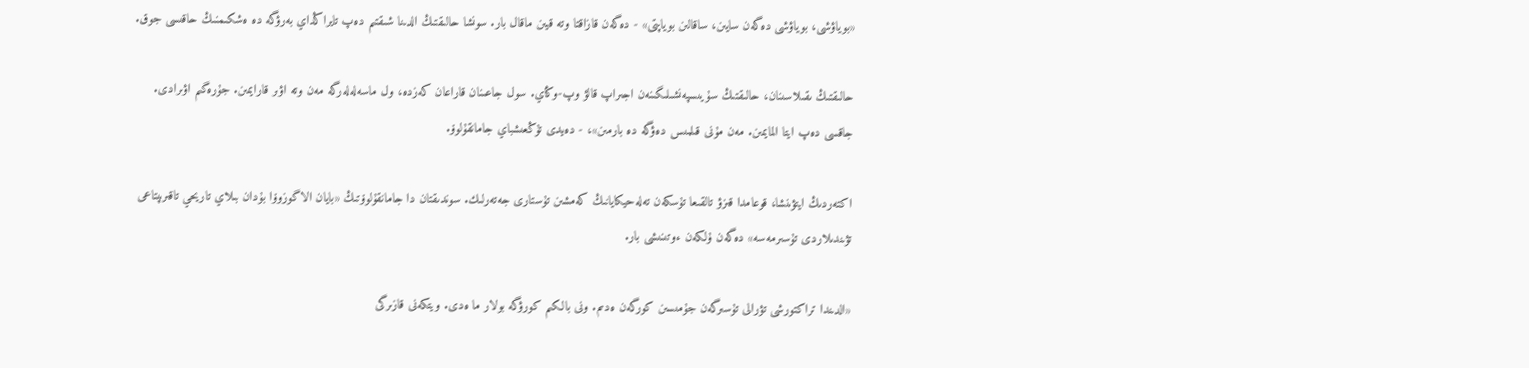«بوياۋشى، بوياۋشى دەگەن سايىن، ساقالىن بوياپتى» - دەگەن قازاقتا وتە قيىن ماقال بار. سونشا حالىقتىڭ الدىنا شىقتىم دەپ تايراڭداي بەرۋگە دە ەشكىمنىڭ حاقىسى جوق.

حالىقتىڭ ىقىلاسىنان، حالىقتىڭ سۇيىسپەنشىلىگىنەن اجىراپ قالۋ وپ-وڭاي. سول جاعىنان قاراعان كەزدە، ول ماسەلەلەرگە مەن وتە اۋىر قارايمىن. جۇرەگىم اۋىرادى. جاقسى دەپ ايتا المايمىن. مەن مۇنى قىلمىس دەۋگە دە بارمىن»، - دەيدى تۇڭعىشباي جامانقۇلوۆ.

اكتەردىڭ ايتۋىنشا، قوعامدا قىزۋ تالقىعا تۇسكەن تەلەحيكايانىڭ كەمشىن تۇستارى جەتەرلىك. سوندىقتان دا جامانقۇلوۆتىڭ «بايان الاگوزوۆا بۇدان بىلاي تاريحي تاقىرىپتاعى تۋىندىلاردى تۇسىرمەسە» دەگەن ۇلكەن ءوتىنىشى بار.

«الدىندا تراكتورشى تۋرالى تۇسىرگەن جۇمىسىن كورگەن ەدىم. ونى بالكىم كورۋگە بولار ما ەدى. ويتكەنى قازىرگى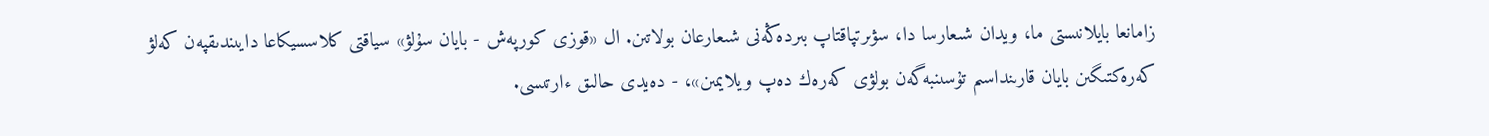زامانعا بايلانىستى ما، ويدان شىعارسا دا، سۋىرتپاقتاپ بىردەڭەنى شىعارعان بولاتىن. ال «قوزى كورپەش - بايان سۇلۋ» سياقتى كلاسسيكاعا دايىندىقپەن كەلۋ كەرەكتىگىن بايان قارىنداسىم تۇسىنبەگەن بولۋى كەرەك دەپ ويلايمىن»، - دەيدى حالىق ءارتىسى.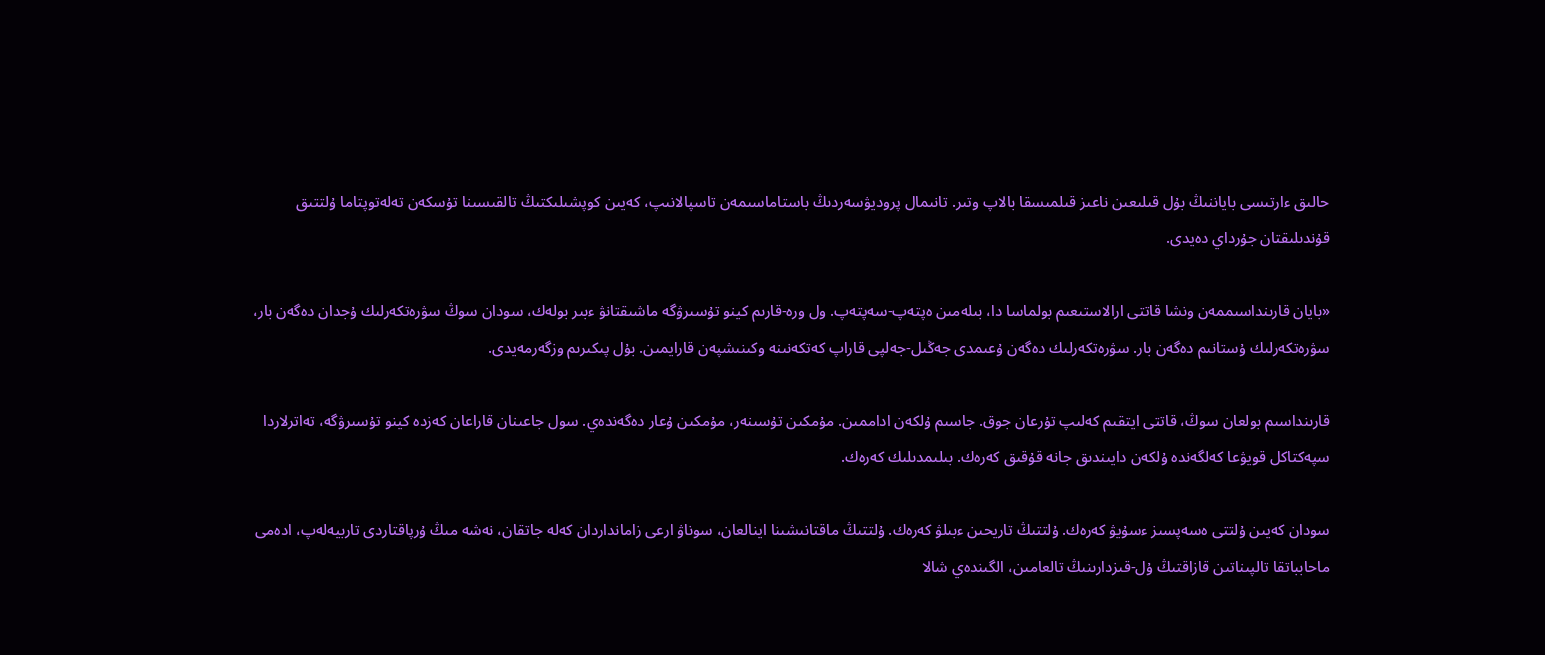حالىق ءارتىسى باياننىڭ بۇل قىلىعىن ناعىز قىلمىسقا بالاپ وتىر. تانىمال پروديۋسەردىڭ باستاماسىمەن تاسپالانىپ، كەيىن كوپشىلىكتىڭ تالقىسىنا تۇسكەن تەلەتوپتاما ۇلتتىق قۇندىلىقتان جۇرداي دەيدى.

«بايان قارىنداسىممەن ونشا قاتتى ارالاستىعىم بولماسا دا، بىلەمىن ەپتەپ-سەپتەپ. ول ورە-قارىم كينو تۇسىرۋگە ماشىقتانۋ ءبىر بولەك، سودان سوڭ سۋرەتكەرلىك ۇجدان دەگەن بار، سۋرەتكەرلىك ۇستانىم دەگەن بار. سۋرەتكەرلىك دەگەن ۇعىمدى جەڭىل-جەلپى قاراپ كەتكەنىنە وكىنىشپەن قارايمىن. بۇل پىكىرىم وزگەرمەيدى.

قارىنداسىم بولعان سوڭ، قاتتى ايتقىم كەلىپ تۇرعان جوق. جاسىم ۇلكەن اداممىن. مۇمكىن تۇسىنەر، مۇمكىن ۇعار دەگەندەي. سول جاعىنان قاراعان كەزدە كينو تۇسىرۋگە، تەاترلاردا سپەكتاكل قويۋعا كەلگەندە ۇلكەن دايىندىق جانە قۇقىق كەرەك. بىلىمدىلىك كەرەك.

سودان كەيىن ۇلتتى ەسەپسىز ءسۇيۋ كەرەك. ۇلتتىڭ تاريحىن ءبىلۋ كەرەك. ۇلتتىڭ ماقتانىشىنا اينالعان، سوناۋ ارعى زامانداردان كەلە جاتقان، نەشە مىڭ ۇرپاقتاردى تاربيەلەپ، ادەمى ماحابباتقا تالپىناتىن قازاقتىڭ ۇل-قىزدارىنىڭ تالعامىن، الگىندەي شالا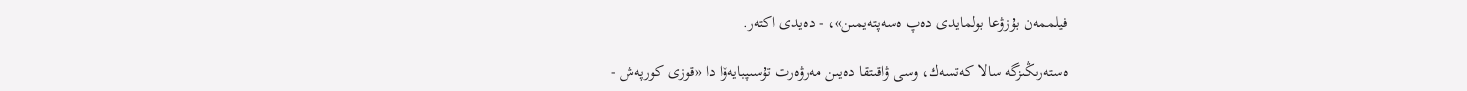فيلممەن بۇزۋعا بولمايدى دەپ ەسەپتەيمىن»، - دەيدى اكتەر.

ەستەرىڭىزگە سالا كەتسەك، وسى ۋاقىتقا دەيىن مەرۋەرت تۇسىپبايەۆا دا «قوزى كورپەش -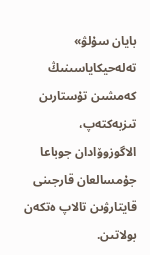بايان سۇلۋ» تەلەحيكاياسىنىڭ كەمشىن تۇستارىن تىزبەكتەپ، الاگوزوۆادان جوباعا جۇمسالعان قارجىنى قايتارۋىن تالاپ ەتكەن بولاتىن.